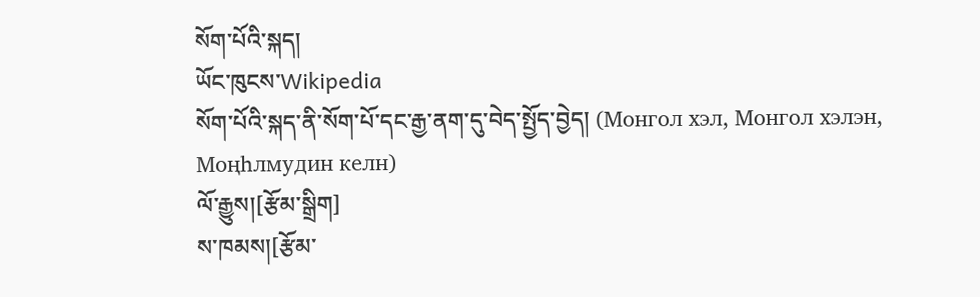སོག་པོའི་སྐད།
ཡོང་ཁུངས་Wikipedia
སོག་པོའི་སྐད་ནི་སོག་པོ་དང་རྒྱ་ནག་དུ་བེད་སྤྱོད་བྱེད། (Монгол хэл, Монгол хэлэн, Моңһлмудин келн)
ལོ་རྒྱུས།[རྩོམ་སྒྲིག]
ས་ཁམས།[རྩོམ་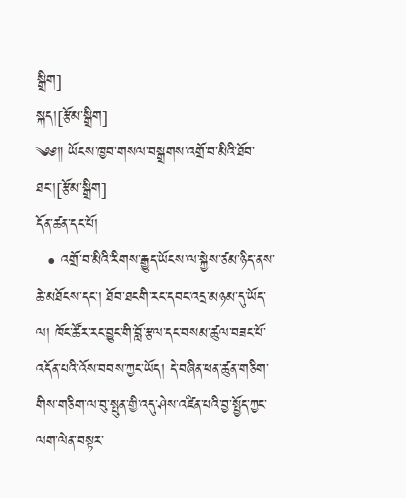སྒྲིག]
སྐད།[རྩོམ་སྒྲིག]
༄༅༎ ཡོངས་ཁྱབ་གསལ་བསྒྲགས་འགྲོ་བ་མིའི་ཐོབ་ཐང་།[རྩོམ་སྒྲིག]
དོན་ཚན་དང་པོ།
  • འགྲོ་བ་མིའི་རིགས་རྒྱུད་ཡོངས་ལ་སྐྱེས་ཙམ་ཉིད་ནས་ཆེ་མཐོངས་དང་། ཐོབ་ཐངགི་རང་དབང་འདྲ་མཉམ་དུ་ཡོད་ལ། ཁོང་ཚོར་རང་བྱུང་གི་བློ་རྩལ་དང་བསམ་ཚུལ་བཟང་པོ་འདོན་པའི་འོས་བབས་ཀྱང་ཡོད། དེ་བཞིན་ཕན་ཚུན་གཅིག་གིས་གཅིག་ལ་བུ་སྤུན་གྱི་འདུ་ཤེས་འཛིན་པའི་བྱ་སྤྱོད་ཀྱང་ལག་ལེན་བསྟར་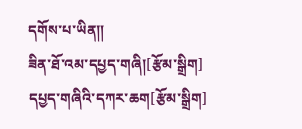དགོས་པ་ཡིན༎
ཟིན་ཐོ་འམ་དཔྱད་གཞི།[རྩོམ་སྒྲིག]
དཔྱད་གཞིའི་དཀར་ཆག[རྩོམ་སྒྲིག]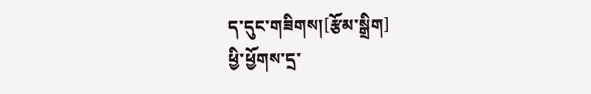ད་དུང་གཟིགས།[རྩོམ་སྒྲིག]
ཕྱི་ཕྱོགས་དྲ་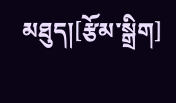མཐུད།[རྩོམ་སྒྲིག]